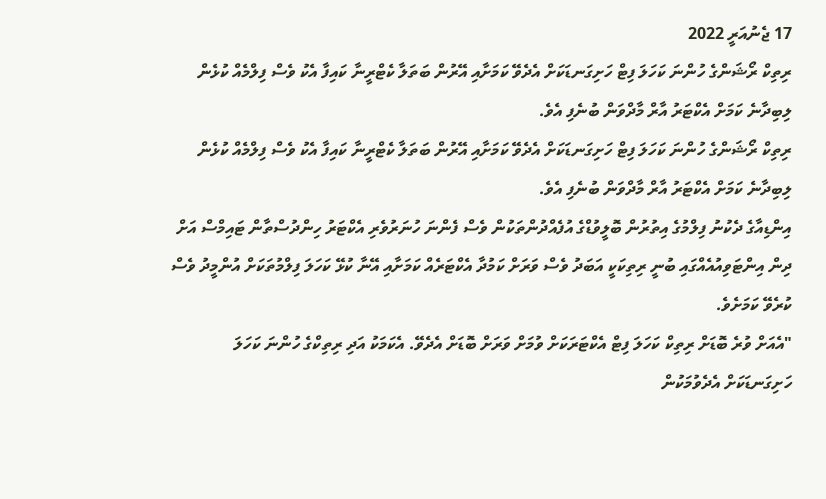17 ޖެނުއަރީ 2022
ރިތިކް ރޯޝަންގެ ހުންނަ ކަހަލަ ފިޓް ހަށިގަނޑަކަށް އެދެވޭ ކަމަށާއި އޭރުން ބަތަލާ ކެޓްރީނާ ކައިފާ އެކު ވެސް ފިލްމެއް ކުޅެން ލިބިދާނެ ކަމަށް އެކްޓަރު އާރް މާދްވަން ބުނެފި އެވެ.
ރިތިކް ރޯޝަންގެ ހުންނަ ކަހަލަ ފިޓް ހަށިގަނޑަކަށް އެދެވޭ ކަމަށާއި އޭރުން ބަތަލާ ކެޓްރީނާ ކައިފާ އެކު ވެސް ފިލްމެއް ކުޅެން ލިބިދާނެ ކަމަށް އެކްޓަރު އާރް މާދްވަން ބުނެފި އެވެ.
އިންޑިއާގެ ދެކުނު ފިލްމުގެ އިތުރުން ބޮލީވުޑްގެ އުފެއްދުންތަކުން ވެސް ފެންނަ ހުނަރުވެރި އެކްޓަރު ހިންދުސްތާން ޓައިމްސް އަށް ދިން އިންޓަވިއުއެއްގައި ބުނީ ރިތިކަކީ އަބަދު ވެސް ވަރަށް ކަމުދާ އެކްޓަރެއް ކަމަށާއި އޭނާ ކުޅޭ ކަހަލަ ފިލްމުތަކަށް އުންމީދު ވެސް ކުރެވޭ ކަމަށެވެ.
"އެއަށް ވުރެ ބޮޑަށް ރިތިކް ކަހަލަ ފިޓް އެކްޓަރަކަށް ވުމަށް ވަރަށް ބޮޑަށް އެދެވޭ. އެކަމަކު އަދި ރިތިކްގެ ހުންނަ ކަހަލަ ހަށިގަނޑަކަށް އެދެވުމަކުން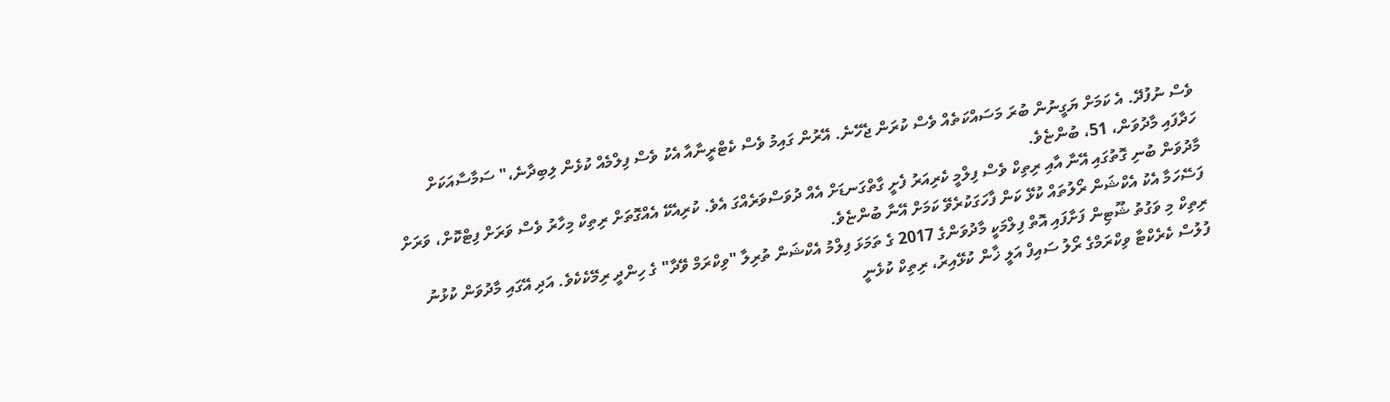ވެސް ނުފުދޭ. އެ ކަމަށް ޔަގީނުން ބުރަ މަސައްކަތެއް ވެސް ކުރަން ޖެހޭނެ. އޭރުން ގައިމު ވެސް ކެޓްރީނާއާ އެކު ވެސް ފިލްމެއް ކުޅެން ލިބިދާނެ،" ސަމާސާއަކަށް ހަދާފައި މާދުވަން، 51، ބުންޏެވެ.
މާދުވަން ބުނި ގޮތުގައި އޭނާ އާއި ރިތިކް ވެސް ފިލްމީ ކެރިއަރު ފެށީ ގާތްގަނޑަށް އެއް ދުވަސްވަރެއްގަ އެވެ. ކުރިއެކޭ އެއްގޮތަށް ރިތިކް މިހާރު ވެސް ވަރަށް ފިޓްކޮށް، ވަރަށް ފަސޭހަމާ އެކު އެކްޝަން ރޯލުތައް ކުޅޭ ކަން ފާހަގަކުރެވޭ ކަމަށް އޭނާ ބުންޏެވެ.
ރިތިކް މި ވަގުތު ޝޫޓިން ފަށާފައި އޮތް ފިލްމަކީ މާދުވަންގެ 2017 ގެ ތަމަޅަ ފިލްމު އެކްޝަން ތުރިލާ "ވިކްރަމް ވޭދާ" ގެ ހިންދީ ރިމޭކެކެވެ. އަދި އޭގައި މާދުވަން ކުޅުނު ފުލުސް ކެރެކްޓާ ވިކްރަމްގެ ރޯލު ސައިފް އަލީ ޚާން ކުޅޭއިރު، ރިތިކް ކުޅެނީ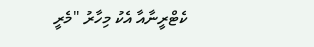ކެޓްރީނާއާ އެކު މިހާރު "މެރީ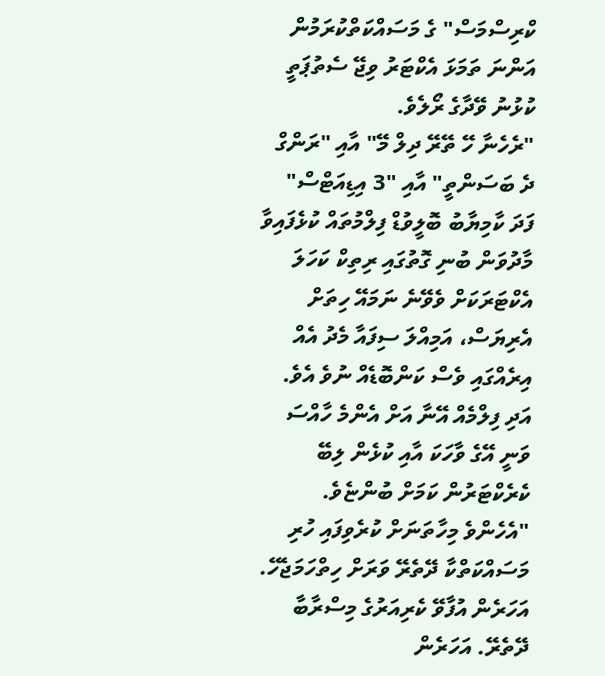ކްރިސްމަސް" ގެ މަސައްކަތްކުރަމުން އަންނަ ތަމަޅަ އެކްޓަރު ވިޖޭ ސެތުޕަތީ ކުޅުނު ވޭދާގެ ރޯލެވެ.
"ރެހެނާ ހޭ ތޭރޭ ދިލް މޭ" އާއި "ރަންގް ދެ ބަސަންތީ" އާއި "3 އިޑިއަޓްސް" ފަދަ ކާމިޔާބު ބޮލީވުޑް ފިލްމުތައް ކުޅެފައިވާ މާދުވަން ބުނި ގޮތުގައި ރިތިކް ކަހަލަ އެކްޓަރަކަށް ވެވޭނެ ނަމައޭ ހިތަށް އެރިޔަސް، އަމިއްލަ ސިފައާ މެދު އެއް އިރެއްގައި ވެސް ކަންބޮޑެއް ނުވެ އެވެ. އަދި ފިލްމެއް އޭނާ އަށް އެންމެ ހާއްސަ ވަނީ އޭގެ ވާހަކަ އާއި ކުޅެން ލިބޭ ކެރެކްޓަރުން ކަމަށް ބުންޏެވެ.
"އެހެންވެ މިހާތަނަށް ކުރެވިފައި ހުރި މަސައްކަތްކާ ދޭތެރޭ ވަރަށް ހިތްހަމަޖެހޭ. އަހަރެން އުފާވޭ ކެރިއަރުގެ މިސްރާބާ ދޭތެރޭ. އަހަރެން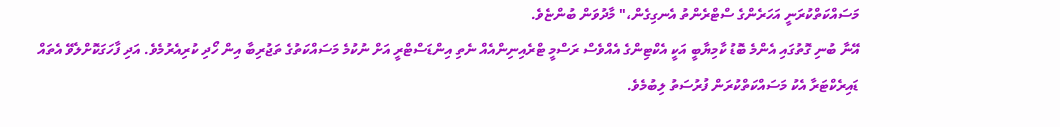މަސައްކަތްކުރަނީ އަހަރެންގެ ސްޓްރެންތު އެނގިގެން،" މާދުވަން ބުންޏެވެ.
އޭނާ ބުނި ގޮތުގައި އެންމެ ބޮޑު ކާމިޔާބީ އަކީ އެކްޓިންގެ އެއްވެސް ރަސްމީ ޓްރެއިނިންއެއް ނެތި އިންޑަސްޓްރީ އަށް ނުކުމެ މަސައްކަތުގެ ތަޖުރިބާ އިން ހޯދި ކުރިއެރުމެވެ. އަދި ފާހަގަކޮށްލެވޭ އެތައް ޑައިރެކްޓަރާ އެކު މަސައްކަތްކުރަން ފުރުސަތު ލިބުމެވެ.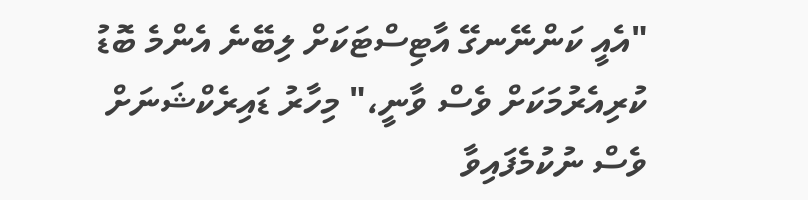"އެއީ ކަންނޭނގޭ އާޓިސްޓަކަށް ލިބޭނެ އެންމެ ބޮޑު ކުރިއެރުމަކަށް ވެސް ވާނީ،" މިހާރު ޑައިރެކްޝަނަށް ވެސް ނުކުމެފައިވާ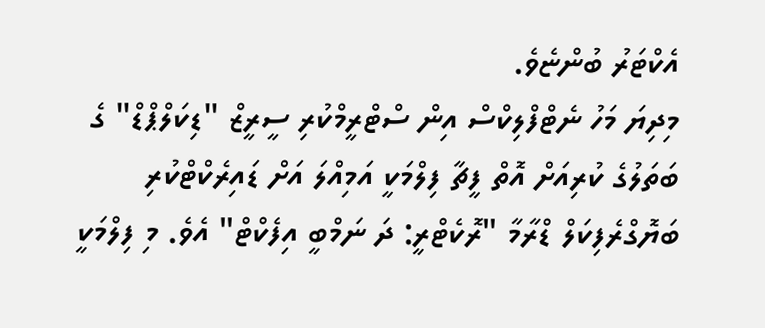އެކްޓަރު ބުންޏެވެ.
މިދިޔަ މަހު ނެޓްފްލިކްސް އިން ސްޓްރީމްކުރި ސީރީޒް "ޑިކަލްޕްޑް" ގެ ބަތަލުގެ ކުރިއަށް އޮތް ފީޗާ ފިލްމަކީ އަމިއްލަ އަށް ޑައިރެކްޓްކުރި ބަޔޮގްރެފިކަލް ޑްރާމާ "ރޮކެޓްރީ: ދަ ނަމްބީ އިފެކްޓް" އެވެ. މި ފިލްމަކީ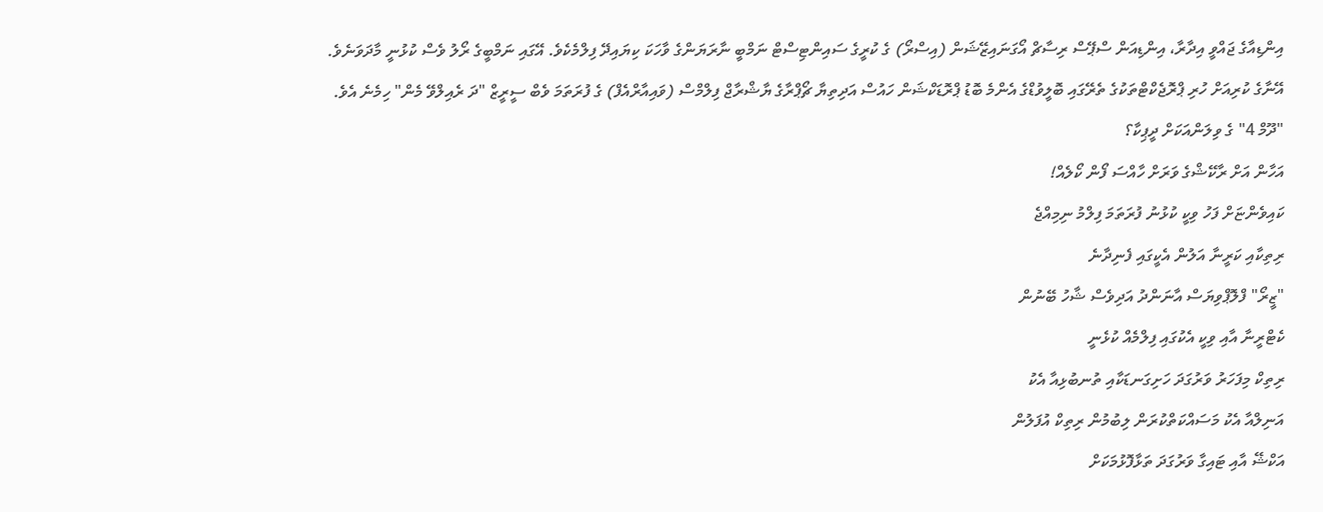އިންޑިއާގެ ޖައްވީ އިދާރާ، އިންޑިއަން ސްޕޭސް ރިސާޗް އޯގަނައިޒޭޝަން (އިސްރޯ) ގެ ކުރީގެ ސައިންޓިސްޓް ނަމްބީ ނާރަޔަންގެ ވާހަކަ ކިޔައިދޭ ފިލްމެކެވެ. އޭގައި ނަމްބީގެ ރޯލު ވެސް ކުޅުނީ މާދަވަނެވެ.
އޭނާގެ ކުރިއަށް ހުރި ޕްރޮޖެކްޓްތަކުގެ ތެރޭގައި ބޮލީވުޑްގެ އެންމެ ބޮޑު ޕްރޮޑަކްޝަން ހައުސް އަދިތިޔާ ޗޯޕްރާގެ ޔާޝްރާޖް ފިލްމްސް (ވައިއާރްއެފް) ގެ ފުރަތަމަ ވެބް ސީރީޒް "ދަ ރެއިލްވޭ މެން" ހިމެނެ އެވެ.
"ދޫމް 4" ގެ ވިލަންއަކަށް ދީޕިކާ؟
އަހާން އަށް ރާކޭޝްގެ ވަރަށް ހާއްސަ ފޯން ކޯލެއް!
ކައިވެންޏަށް ފަހު ވިކީ ކުޅުނު ފުރަތަމަ ފިލްމު ނިމިއްޖެ
ރިތިކާއި ކަރީނާ އަލުން އެކީގައި ފެނިދާނެ
"ޒީރޯ" ފްލޮޕްވިޔަސް އާނަންދު އަދިވެސް ޝާހު ބޭނުން
ކެޓްރީނާ އާއި ވިކީ އެކުގައި ފިލްމެއް ކުޅެނީ
ރިތިކް މިފަހަރު ވަރުގަދަ ހަށިގަނޑަކާއި ތުނބުޅިއާ އެކު
އަނިލްއާ އެކު މަސައްކަތްކުރަން ލިބުމުން ރިތިކް އުފަލުން
އަކްޝޭ އާއި ޓައިގާ ވަރުގަދަ ތަޅާފޮޅުމަކަށް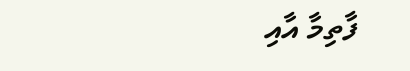ފާތިމާ އާއި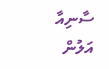ސާނިއާ އަލުން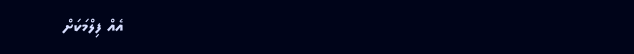އެއް ފިލްމަކަށް